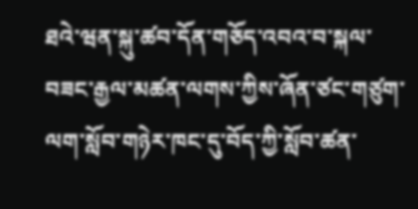ཐའེ་ཝན་སྐུ་ཚབ་དོན་གཅོད་འབའ་བ་སྐལ་བཟང་རྒྱལ་མཚན་ལགས་ཀྱིས་ཞོན་ཙང་གཙུག་ལག་སློབ་གཉེར་ཁང་དུ་བོད་ཀྱི་སློབ་ཚན་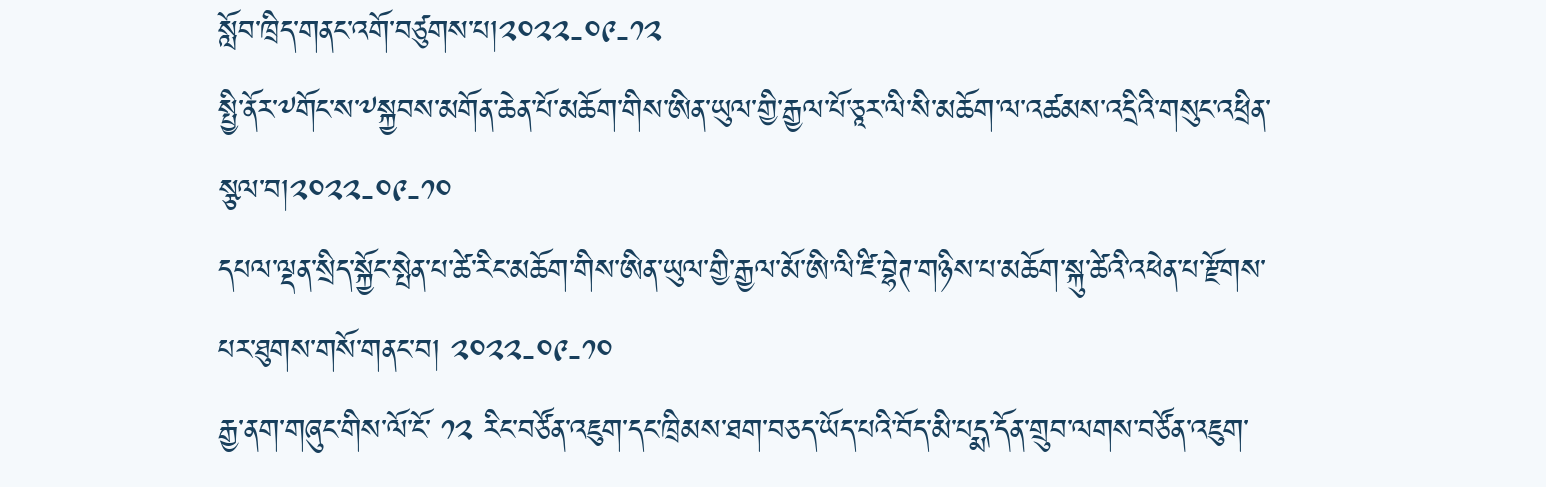སློབ་ཁྲིད་གནང་འགོ་བཙུགས་པ།༢༠༢༢-༠༩-༡༢
སྤྱི་ནོར་༸གོང་ས་༸སྐྱབས་མགོན་ཆེན་པོ་མཆོག་གིས་ཨིན་ཡུལ་གྱི་རྒྱལ་པོ་ཅཱར་ལི་སི་མཆོག་ལ་འཚམས་འདྲིའི་གསུང་འཕྲིན་སྩལ་བ།༢༠༢༢-༠༩-༡༠
དཔལ་ལྡན་སྲིད་སྐྱོང་སྤེན་པ་ཚེ་རིང་མཆོག་གིས་ཨིན་ཡུལ་གྱི་རྒྱལ་མོ་ཨི་ལི་ཛི་བྷེཊ་གཉིས་པ་མཆོག་སྐུ་ཚེའི་འཕེན་པ་རྫོགས་པར་ཐུགས་གསོ་གནང་བ། ༢༠༢༢-༠༩-༡༠
རྒྱ་ནག་གཞུང་གིས་ལོ་ངོ་ ༡༢ རིང་བཙོན་འཇུག་དང་ཁྲིམས་ཐག་བཅད་ཡོད་པའི་བོད་མི་པདྨ་དོན་གྲུབ་ལགས་བཙོན་འཇུག་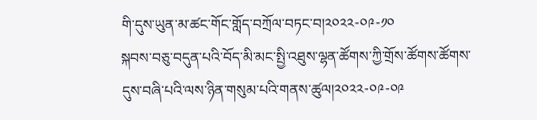གི་དུས་ཡུན་མ་ཚང་གོང་གློད་བཀྲོལ་བཏང་བ།༢༠༢༢-༠༩-༡༠
སྐབས་བཅུ་བདུན་པའི་བོད་མི་མང་སྤྱི་འཐུས་ལྷན་ཚོགས་ཀྱི་གྲོས་ཚོགས་ཚོགས་དུས་བཞི་པའི་ལས་ཉིན་གསུམ་པའི་གནས་ཚུལ།༢༠༢༢-༠༩-༠༩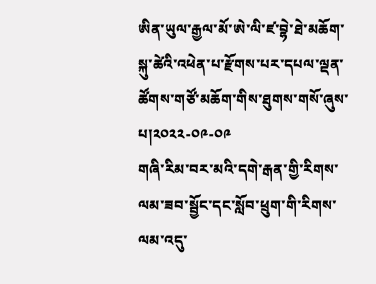ཨིན་ཡུལ་རྒྱལ་མོ་ཨེ་ལི་ཛ་བྷེ་ཐེ་མཆོག་སྐུ་ཚེའི་འཕེན་པ་རྫོགས་པར་དཔལ་ལྡན་ཚོགས་གཙོ་མཆོག་གིས་ཐུགས་གསོ་ཞུས་པ།༢༠༢༢-༠༩-༠༩
གཞི་རིམ་བར་མའི་དགེ་རྒན་གྱི་རིགས་ལམ་ཟབ་སྦྱོང་དང་སློབ་ཕྲུག་གི་རིགས་ལམ་འདུ་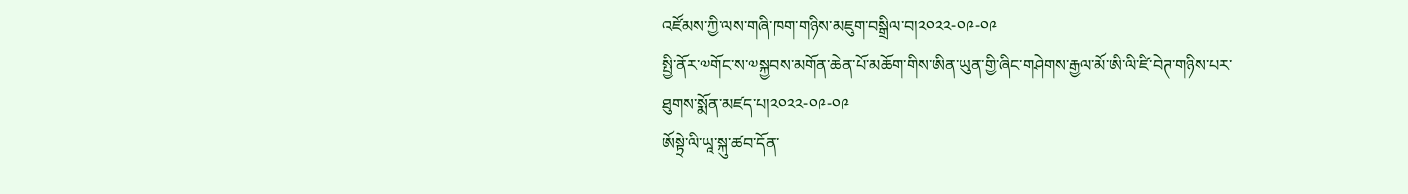འཛོམས་ཀྱི་ལས་གཞི་ཁག་གཉིས་མཇུག་བསྒྲིལ་བ།༢༠༢༢-༠༩-༠༩
སྤྱི་ནོར་༧གོང་ས་༧སྐྱབས་མགོན་ཆེན་པོ་མཆོག་གིས་ཨིན་ཡུན་གྱི་ཞིང་གཤེགས་རྒྱལ་མོ་ཨི་ལི་ཛི་བེཊ་གཉིས་པར་ཐུགས་སྨོན་མཛད་པ།༢༠༢༢-༠༩-༠༩
ཨོསྟྲེ་ལི་ཡཱ་སྐུ་ཚབ་དོན་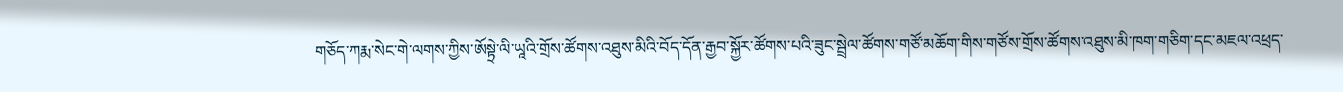གཅོད་ཀརྨ་སེང་གེ་ལགས་ཀྱིས་ཨོསྟྲེ་ལི་ཡཱའི་གྲོས་ཚོགས་འཐུས་མིའི་བོད་དོན་རྒྱབ་སྐྱོར་ཚོགས་པའི་ཟུང་སྦྲེལ་ཚོགས་གཙོ་མཆོག་གིས་གཙོས་གྲོས་ཚོགས་འཐུས་མི་ཁག་གཅིག་དང་མཇལ་འཕྲད་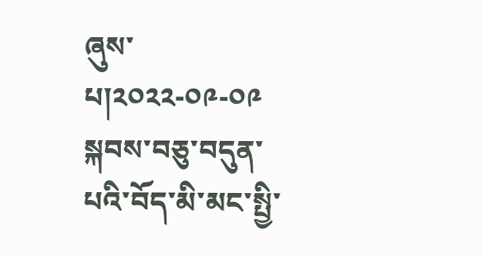ཞུས་པ།༢༠༢༢-༠༩-༠༩
སྐབས་བཅུ་བདུན་པའི་བོད་མི་མང་སྤྱི་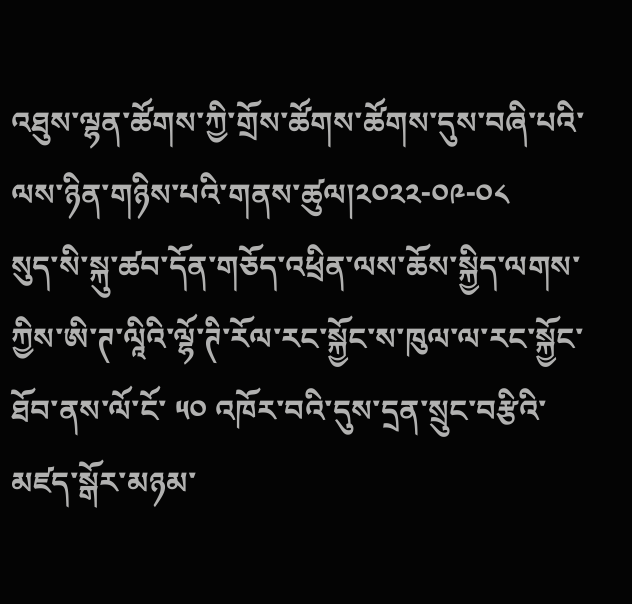འཐུས་ལྷན་ཚོགས་ཀྱི་གྲོས་ཚོགས་ཚོགས་དུས་བཞི་པའི་ལས་ཉིན་གཉིས་པའི་གནས་ཚུལ།༢༠༢༢-༠༩-༠༨
སུད་སི་སྐུ་ཚབ་དོན་གཅོད་འཕྲིན་ལས་ཆོས་སྐྱིད་ལགས་ཀྱིས་ཨི་ཊ་ལཱིའི་ལྷོ་ཊི་རོལ་རང་སྐྱོང་ས་ཁུལ་ལ་རང་སྐྱོང་ཐོབ་ནས་ལོ་ངོ་ ༥༠ འཁོར་བའི་དུས་དྲན་སྲུང་བརྩིའི་མཛད་སྒོར་མཉམ་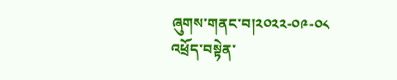ཞུགས་གནང་བ།༢༠༢༢-༠༩-༠༨
འཕྲོད་བསྟེན་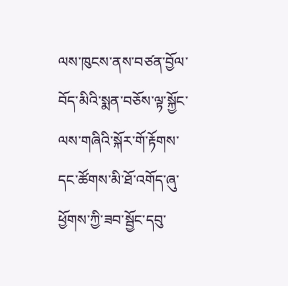ལས་ཁུངས་ནས་བཙན་བྱོལ་བོད་མིའི་སྨན་བཅོས་ལྟ་སྐྱོང་ལས་གཞིའི་སྐོར་གོ་རྟོགས་དང་ཚོགས་མི་ཐོ་འགོད་ཞུ་ཕྱོགས་ཀྱི་ཟབ་སྦྱོང་དབུ་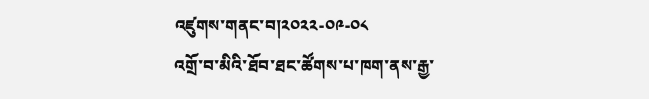འཛུགས་གནང་བ།༢༠༢༢-༠༩-༠༨
འགྲོ་བ་མིའི་ཐོབ་ཐང་ཚོགས་པ་ཁག་ནས་རྒྱ་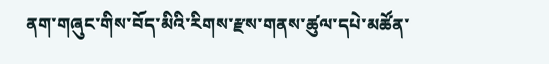ནག་གཞུང་གིས་བོད་མིའི་རིགས་རྫས་གནས་ཚུལ་དཔེ་མཚོན་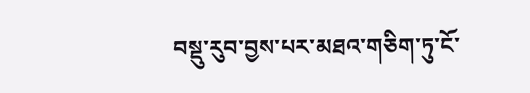བསྡུ་རུབ་བྱས་པར་མཐའ་གཅིག་ཏུ་ངོ་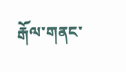རྒོལ་གནང་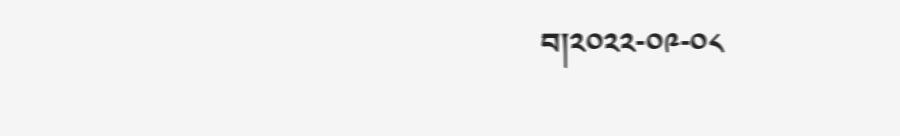བ།༢༠༢༢-༠༩-༠༨